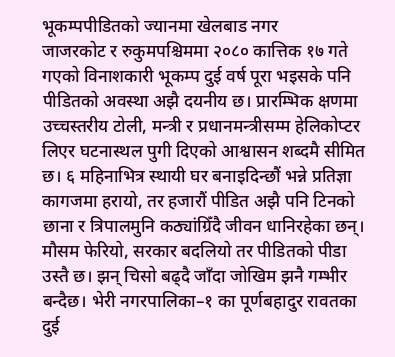भूकम्पपीडितको ज्यानमा खेलबाड नगर
जाजरकोट र रुकुमपश्चिममा २०८० कात्तिक १७ गते गएको विनाशकारी भूकम्प दुई वर्ष पूरा भइसके पनि पीडितको अवस्था अझै दयनीय छ। प्रारम्भिक क्षणमा उच्चस्तरीय टोली, मन्त्री र प्रधानमन्त्रीसम्म हेलिकोप्टर लिएर घटनास्थल पुगी दिएको आश्वासन शब्दमै सीमित छ। ६ महिनाभित्र स्थायी घर बनाइदिन्छौं भन्ने प्रतिज्ञा कागजमा हरायो, तर हजारौं पीडित अझै पनि टिनको छाना र त्रिपालमुनि कठ्यांग्रिँदै जीवन धानिरहेका छन्।
मौसम फेरियो, सरकार बदलियो तर पीडितको पीडा उस्तै छ। झन् चिसो बढ्दै जाँदा जोखिम झनै गम्भीर बन्दैछ। भेरी नगरपालिका–१ का पूर्णबहादुर रावतका दुई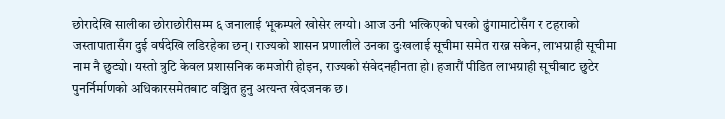छोरादेखि सालीका छोराछोरीसम्म ६ जनालाई भूकम्पले खोसेर लग्यो। आज उनी भत्किएको घरको ढुंगामाटोसँग र टहराको जस्तापातासँग दुई वर्षदेखि लडिरहेका छन्। राज्यको शासन प्रणालीले उनका दुःखलाई सूचीमा समेत राख्न सकेन, लाभग्राही सूचीमा नाम नै छुट्यो। यस्तो त्रुटि केवल प्रशासनिक कमजोरी होइन, राज्यको संवेदनहीनता हो। हजारौं पीडित लाभग्राही सूचीबाट छुटेर पुनर्निर्माणको अधिकारसमेतबाट वञ्चित हुनु अत्यन्त खेदजनक छ।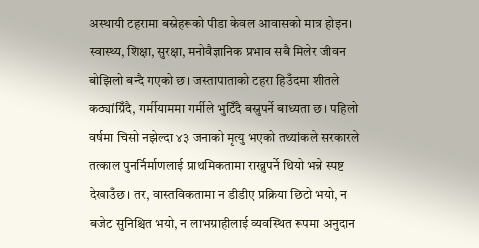अस्थायी टहरामा बस्नेहरूको पीडा केवल आवासको मात्र होइन। स्वास्थ्य, शिक्षा, सुरक्षा, मनोवैज्ञानिक प्रभाव सबै मिलेर जीवन बोझिलो बन्दै गएको छ। जस्तापाताको टहरा हिउँदमा शीतले कठ्यांग्रिँदै, गर्मीयाममा गर्मीले भुटिँदै बस्नुपर्ने बाध्यता छ। पहिलो वर्षमा चिसो नझेल्दा ४३ जनाको मृत्यु भएको तथ्यांकले सरकारले तत्काल पुनर्निर्माणलाई प्राथमिकतामा राख्नुपर्ने थियो भन्ने स्पष्ट देखाउँछ। तर, वास्तविकतामा न डीडीए प्रक्रिया छिटो भयो, न बजेट सुनिश्चित भयो, न लाभग्राहीलाई व्यवस्थित रूपमा अनुदान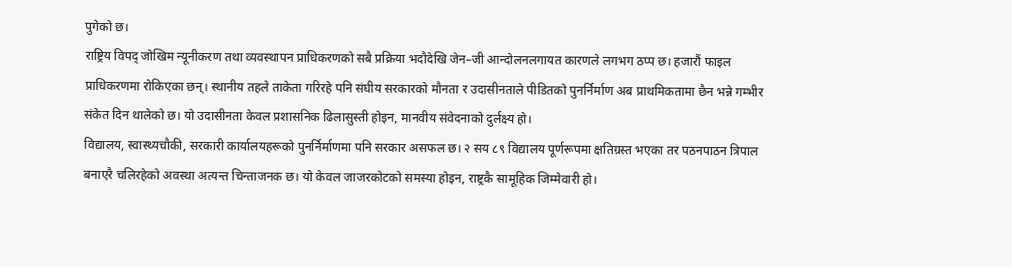पुगेको छ।
राष्ट्रिय विपद् जोखिम न्यूनीकरण तथा व्यवस्थापन प्राधिकरणको सबै प्रक्रिया भदौदेखि जेन–जी आन्दोलनलगायत कारणले लगभग ठप्प छ। हजारौं फाइल प्राधिकरणमा रोकिएका छन्। स्थानीय तहले ताकेता गरिरहे पनि संघीय सरकारको मौनता र उदासीनताले पीडितको पुनर्निर्माण अब प्राथमिकतामा छैन भन्ने गम्भीर संकेत दिन थालेको छ। यो उदासीनता केवल प्रशासनिक ढिलासुस्ती होइन, मानवीय संवेदनाको दुर्लक्ष्य हो।
विद्यालय, स्वास्थ्यचौकी, सरकारी कार्यालयहरूको पुनर्निर्माणमा पनि सरकार असफल छ। २ सय ८९ विद्यालय पूर्णरूपमा क्षतिग्रस्त भएका तर पठनपाठन त्रिपाल बनाएरै चलिरहेको अवस्था अत्यन्त चिन्ताजनक छ। यो केवल जाजरकोटको समस्या होइन, राष्ट्रकै सामूहिक जिम्मेवारी हो।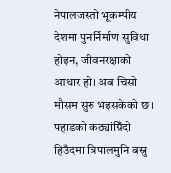नेपालजस्तो भूकम्पीय देशमा पुनर्निर्माण सुविधा होइन, जीवनरक्षाको आधार हो। अब चिसो मौसम सुरु भइसकेको छ। पहाडको कठ्यांग्रिँदो हिउँदमा त्रिपालमुनि बस्नु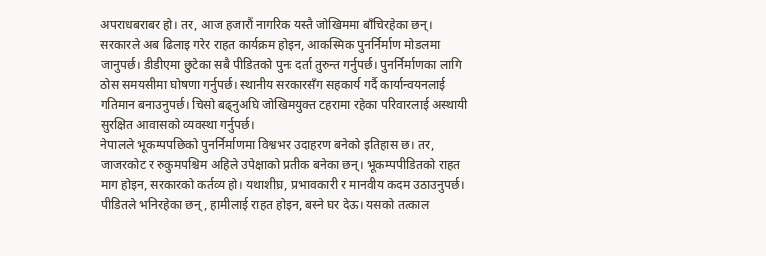अपराधबराबर हो। तर, आज हजारौं नागरिक यस्तै जोखिममा बाँचिरहेका छन्।
सरकारले अब ढिलाइ गरेर राहत कार्यक्रम होइन, आकस्मिक पुनर्निर्माण मोडलमा जानुपर्छ। डीडीएमा छुटेका सबै पीडितको पुनः दर्ता तुरुन्त गर्नुपर्छ। पुनर्निर्माणका लागि ठोस समयसीमा घोषणा गर्नुपर्छ। स्थानीय सरकारसँग सहकार्य गर्दै कार्यान्वयनलाई गतिमान बनाउनुपर्छ। चिसो बढ्नुअघि जोखिमयुक्त टहरामा रहेका परिवारलाई अस्थायी सुरक्षित आवासको व्यवस्था गर्नुपर्छ।
नेपालले भूकम्पपछिको पुनर्निर्माणमा विश्वभर उदाहरण बनेको इतिहास छ। तर, जाजरकोट र रुकुमपश्चिम अहिले उपेक्षाको प्रतीक बनेका छन्। भूकम्पपीडितको राहत माग होइन, सरकारको कर्तव्य हो। यथाशीघ्र, प्रभावकारी र मानवीय कदम उठाउनुपर्छ। पीडितले भनिरहेका छन्, हामीलाई राहत होइन, बस्ने घर देऊ। यसको तत्काल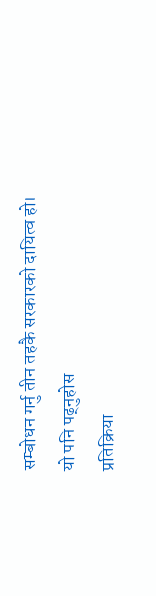सम्बोधन गर्नु तीन तहकै सरकारको दायित्व हो।
यो पनि पढ्नुहोस
प्रतिक्रिया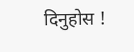दिनुहोस !